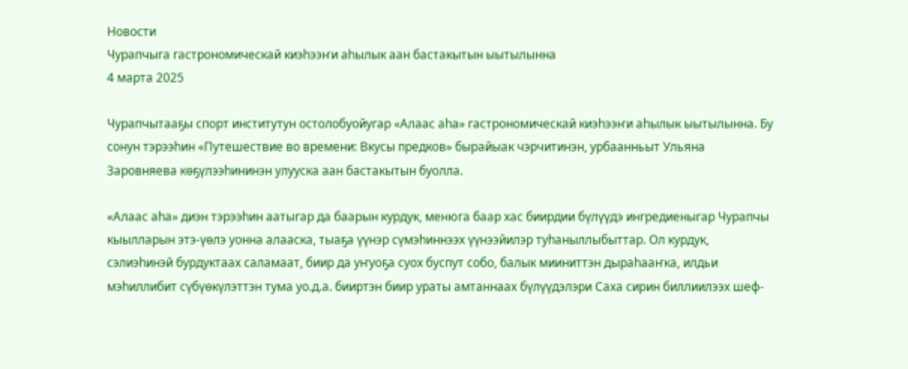Новости
Чурапчыга гастрономическай киэһээҥи аһылык аан бастакытын ыытылынна
4 марта 2025

Чурапчытааҕы спорт институтун остолобуойугар «Алаас аһа» гастрономическай киэһээҥи аһылык ыытылынна. Бу сонун тэрээһин «Путешествие во времени: Вкусы предков» бырайыак чэрчитинэн, урбаанньыт Ульяна Заровняева көҕүлээһининэн улууска аан бастакытын буолла.

«Алаас аһа» диэн тэрээһин аатыгар да баарын курдук, менюга баар хас биирдии бүлүүдэ ингредиеныгар Чурапчы кыылларын этэ-үөлэ уонна алааска, тыаҕа үүнэр сүмэһиннээх үүнээйилэр туһаныллыбыттар. Ол курдук, сэлиэһинэй бурдуктаах саламаат, биир да уҥуоҕа суох буспут собо, балык мииниттэн дыраһааҥка, илдьи мэһиллибит сүбүөкүлэттэн тума уо.д.а. бииртэн биир ураты амтаннаах бүлүүдэлэри Саха сирин биллиилээх шеф-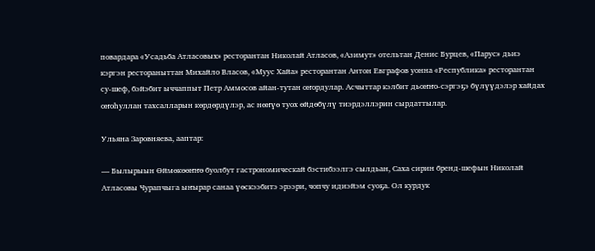повардара «Усадьба Атласовых» ресторантан Николай Атласов, «Азимут» отельтан Денис Бурцев, «Парус» дьиэ кэргэн рестораныттан Михайло Власов, «Муус Хайа» ресторантан Антон Евграфов уонна «Республика» ресторантан су-шеф, бэйэбит ыччаппыт Петр Аммосов айан-тутан оҥордулар. Асчыттар кэлбит дьоҥҥо-сэргэҕэ бүлүүдэлэр хайдах оҥоһуллан тахсалларын көрдөрдүлэр, ас нөҥүө туох өйдөбүлү тиэрдэллэрин сырдаттылар.

Ульяна Заровняева, ааптар:

— Былырыын Өймөкөөҥҥө буолбут гастрономическай бэстибээлгэ сылдьан, Саха сирин бренд-шефын Николай Атласовы Чурапчыга ыҥырар санаа үөскээбитэ эрээри, чопчу идиэйэм суоҕа. Ол курдук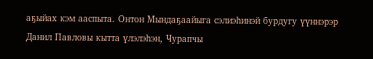аҕыйах кэм ааспыта. Онтон Мындаҕаайыга сэлиэһинэй бурдугу үүннэрэр Данил Павловы кытта үлэлэһэн, Чурапчы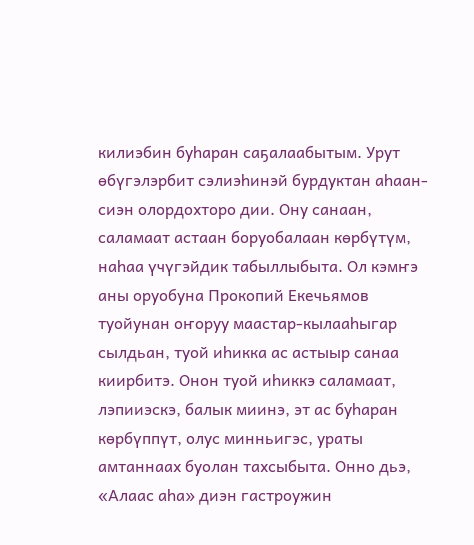килиэбин буһаран саҕалаабытым. Урут өбүгэлэрбит сэлиэһинэй бурдуктан аһаан-сиэн олордохторо дии. Ону санаан, саламаат астаан боруобалаан көрбүтүм, наһаа үчүгэйдик табыллыбыта. Ол кэмҥэ аны оруобуна Прокопий Екечьямов туойунан оҥоруу маастар-кылааһыгар сылдьан, туой иһикка ас астыыр санаа киирбитэ. Онон туой иһиккэ саламаат, лэпииэскэ, балык миинэ, эт ас буһаран көрбүппүт, олус минньигэс, ураты амтаннаах буолан тахсыбыта. Онно дьэ, «Алаас аһа» диэн гастроужин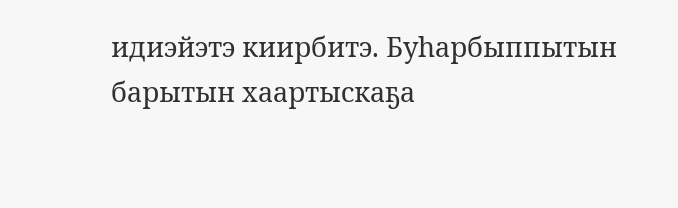идиэйэтэ киирбитэ. Буһарбыппытын барытын хаартыскаҕа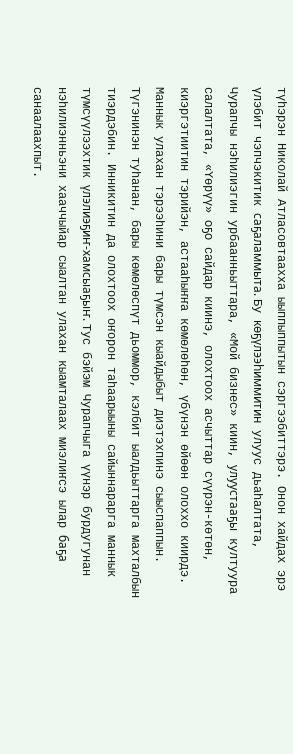түһэрэн Николай Атласовтаахха ыыппыппытын сэргээбиттэрэ. Онон хайдах эрэ үлэбит чэпчэкитик саҕаламмыта. Бу көҕүлээһиммитин улуус дьаһалтата, Чурапчы нэһилиэгин урбаанньыттара, «Мой бизнес» киин, улуустааҕы култуура салалтата, «Үөрүү» оҕо сайдар киинэ, олохтоох асчыттар сүүрэн-көтөн, киэргэтиитин тэрийэн, астааһыҥҥа көмөлөһөн, үбүнэн өйөөн олоххо киирдэ. Маннык улахан тэрээһини бары түмсэн кыайдыбыт диэтэхпинэ сыыспаппын. Түгэнинэн туһанан, бары көмөлөспүт дьоммор, кэлбит ыалдьыттарга махталбын тиэрдэбин. Инникитин да олохтоох оҥорон таһаарыыны сайыннарарга маннык түмсүүлээхтик үлэлиэҕиҥ-хамсыаҕыҥ. Тус бэйэм Чурапчыга үүнэр бурдугунан нэһилиэнньэни хааччыйар сыалтан улахан кыамталаах миэлиҥсэ ылар баҕа санаалаахпыт.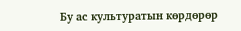Бу ас культуратын көрдөрөр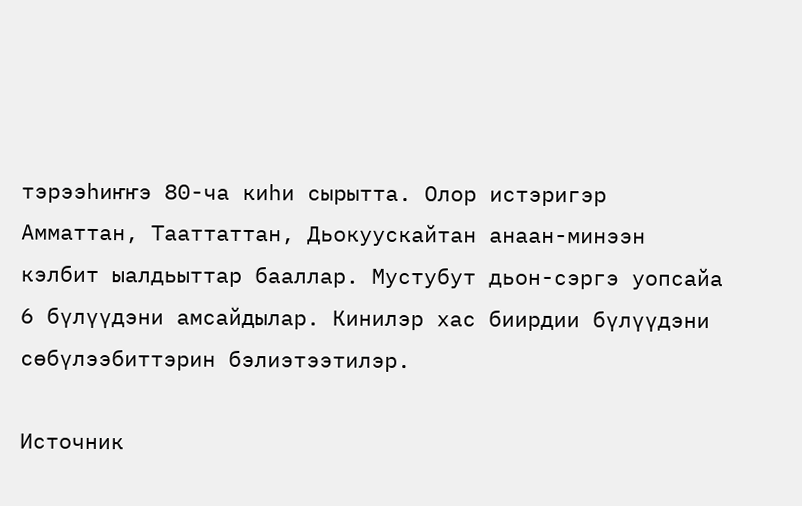тэрээһиҥҥэ 80-ча киһи сырытта. Олор истэригэр Амматтан, Тааттаттан, Дьокуускайтан анаан-минээн кэлбит ыалдьыттар бааллар. Мустубут дьон-сэргэ уопсайа 6 бүлүүдэни амсайдылар. Кинилэр хас биирдии бүлүүдэни сөбүлээбиттэрин бэлиэтээтилэр.

Источник